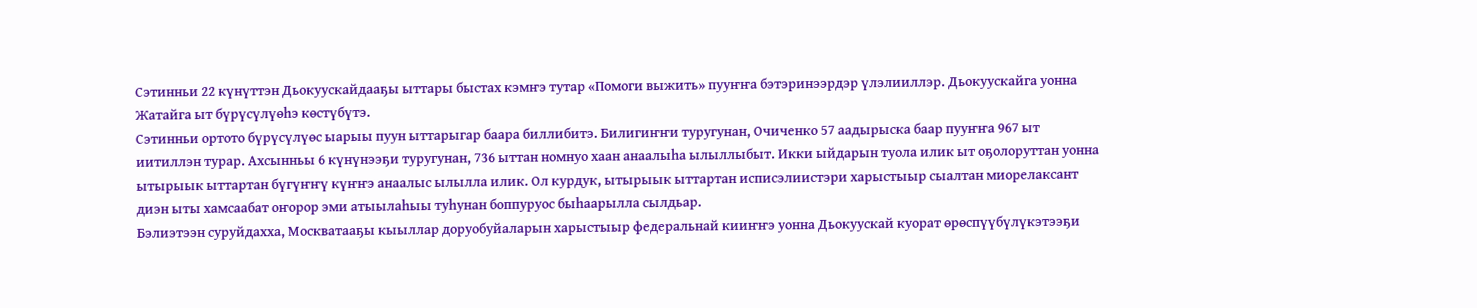Сэтинньи 22 күнүттэн Дьокуускайдааҕы ыттары быстах кэмҥэ тутар «Помоги выжить» пууҥҥа бэтэринээрдэр үлэлииллэр. Дьокуускайга уонна Жатайга ыт бүрүсүлүөһэ көстүбүтэ.
Сэтинньи ортото бүрүсүлүөс ыарыы пуун ыттарыгар баара биллибитэ. Билигиҥҥи туругунан, Очиченко 57 аадырыска баар пууҥҥа 967 ыт иитиллэн турар. Ахсынньы 6 күнүнээҕи туругунан, 736 ыттан номнуо хаан анаалыһа ылыллыбыт. Икки ыйдарын туола илик ыт оҕолоруттан уонна ытырыык ыттартан бүгүҥҥү күҥҥэ анаалыс ылылла илик. Ол курдук, ытырыык ыттартан исписэлиистэри харыстыыр сыалтан миорелаксант диэн ыты хамсаабат оҥорор эми атыылаһыы туһунан боппуруос быһаарылла сылдьар.
Бэлиэтээн суруйдахха, Москватааҕы кыыллар доруобуйаларын харыстыыр федеральнай кииҥҥэ уонна Дьокуускай куорат өрөспүүбүлүкэтээҕи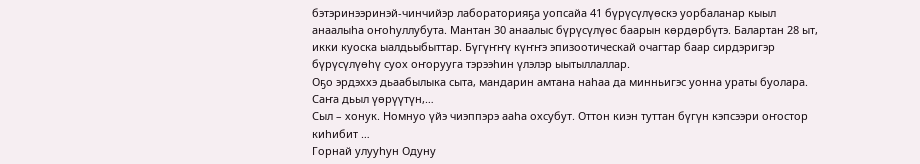бэтэринээринэй-чинчийэр лабораторияҕа уопсайа 41 бүрүсүлүөскэ уорбаланар кыыл анаалыһа оҥоһуллубута. Мантан 30 анаалыс бүрүсүлүөс баарын көрдөрбүтэ. Балартан 28 ыт, икки куоска ыалдьыбыттар. Бүгүҥҥү күҥҥэ эпизоотическай очагтар баар сирдэригэр бүрүсүлүөһү суох оҥорууга тэрээһин үлэлэр ыытыллаллар.
Оҕо эрдэххэ дьаабылыка сыта, мандарин амтана наһаа да минньигэс уонна ураты буолара. Саҥа дьыл үөрүүтүн,…
Сыл – хонук. Номнуо үйэ чиэппэрэ ааһа охсубут. Оттон киэн туттан бүгүн кэпсээри оҥостор киһибит …
Горнай улууһун Одуну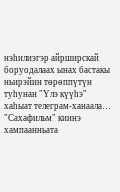нэһилиэгэр айрширскай боруодалаах ынах бастакы ньирэйин төрөппүтүн туһунан "Үлэ күүһэ" хаһыат телеграм-ханаала…
"Сахафильм" киинэ хампаанньата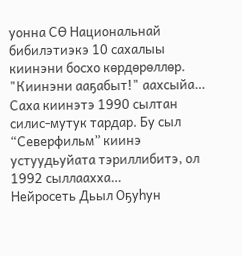уонна СӨ Национальнай бибилэтиэкэ 10 сахалыы киинэни босхо көрдөрөллөр. "Киинэни ааҕабыт!" аахсыйа…
Саха киинэтэ 1990 сылтан силис-мутук тардар. Бу сыл “Северфильм” киинэ устуудьуйата тэриллибитэ, ол 1992 сыллаахха…
Нейросеть Дьыл Оҕуһун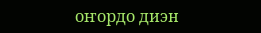оҥордо диэн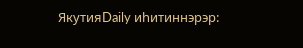ЯкутияDaily иһитиннэрэр: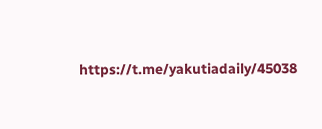https://t.me/yakutiadaily/45038